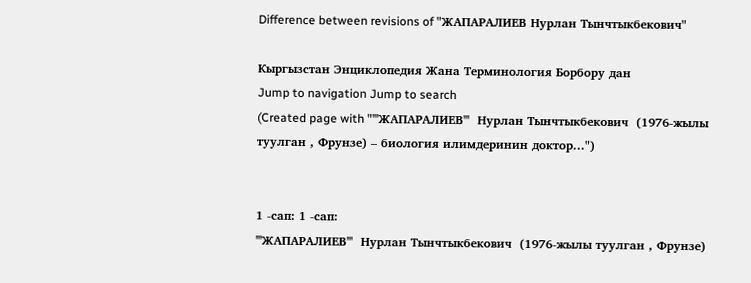Difference between revisions of "ЖАПАРАЛИЕВ Нурлан Тынчтыкбекович"

Кыргызстан Энциклопедия Жана Терминология Борбору дан
Jump to navigation Jump to search
(Created page with "'''ЖАПАРАЛИЕВ'''  Нурлан Тынчтыкбекович  (1976-жылы туулган , Фрунзе) – биология илимдеринин доктор...")


1 -сап: 1 -сап:
'''ЖАПАРАЛИЕВ'''  Нурлан Тынчтыкбекович  (1976-жылы туулган , Фрунзе)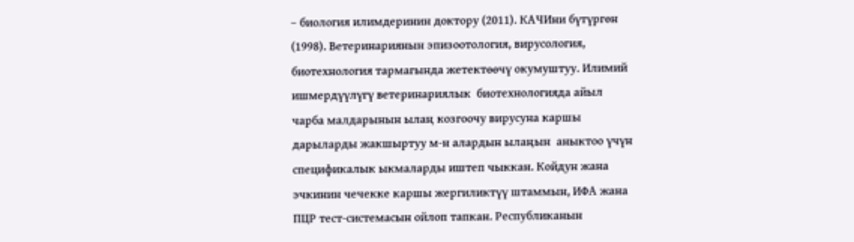– биология илимдеринин доктору (2011). КАЧИни бүтүргөн  (1998). Ветеринариянын эпизоотология, вирусология, биотехнология тармагында жетектөөчү окумуштуу. Илимий ишмердүүлүгү ветеринариялык  биотехнологияда айыл чарба малдарынын ылаң козгоочу вирусуна каршы дарыларды жакшыртуу м-н алардын ылаңын  аныктоо үчүн спецификалык ыкмаларды иштеп чыккан. Койдун жана эчкинин чечекке каршы жергиликтүү штаммын, ИФА жана ПЦР тест-системасын ойлоп тапкан. Республиканын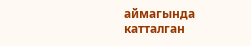аймагында катталган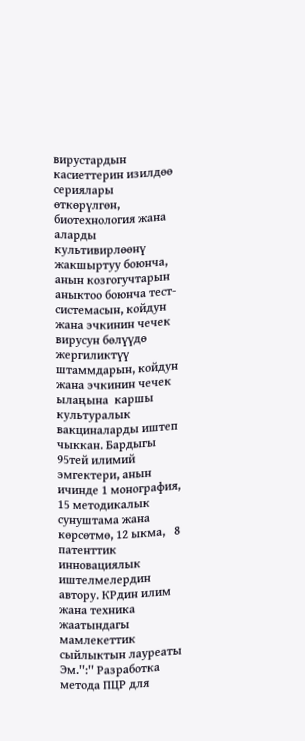вирустардын касиеттерин изилдөө сериялары өткөрүлгөн, биотехнология жана аларды культивирлөөнү жакшыртуу боюнча, анын козгогучтарын аныктоо боюнча тест-системасын, койдун жана эчкинин чечек вирусун бөлүүдө жергиликтүү штаммдарын, койдун жана эчкинин чечек ылаңына  каршы культуралык вакциналарды иштеп чыккан. Бардыгы 95тей илимий эмгектери, анын ичинде 1 монография, 15 методикалык сунуштама жана көрсөтмө, 12 ыкма,   8 патенттик инновациялык иштелмелердин автору. КРдин илим жана техника жаатындагы мамлекеттик сыйлыктын лауреаты     Эм.'':'' Разработка метода ПЦР для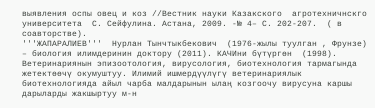выявления оспы овец и коз //Вестник науки Казакского  агротехничнскго университета  С. Сейфулина. Астана, 2009. -№ 4– С. 202-207.  ( в соавторстве).
'''ЖАПАРАЛИЕВ'''  Нурлан Тынчтыкбекович  (1976-жылы туулган , Фрунзе) – биология илимдеринин доктору (2011). КАЧИни бүтүргөн  (1998). Ветеринариянын эпизоотология, вирусология, биотехнология тармагында жетектөөчү окумуштуу. Илимий ишмердүүлүгү ветеринариялык  биотехнологияда айыл чарба малдарынын ылаң козгоочу вирусуна каршы дарыларды жакшыртуу м-н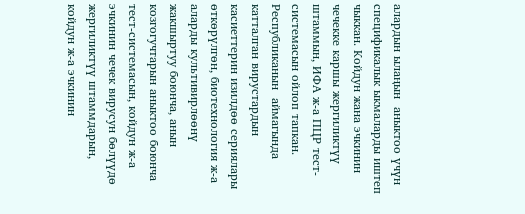алардын ылаңын  аныктоо үчүн спецификалык ыкмаларды иштеп чыккан. Койдун жана эчкинин чечекке каршы жергиликтүү штаммын, ИФА ж-а ПЦР тест-системасын ойлоп тапкан. Республиканын  аймагында катталган вирустардын касиеттерин изилдөө сериялары өткөрүлгөн, биотехнология ж-а аларды культивирлөөнү жакшыртуу боюнча, анын козгогучтарын аныктоо боюнча тест-системасын, койдун ж-а эчкинин чечек вирусун бөлүүдө жергиликтүү штаммдарын, койдун ж-а эчкинин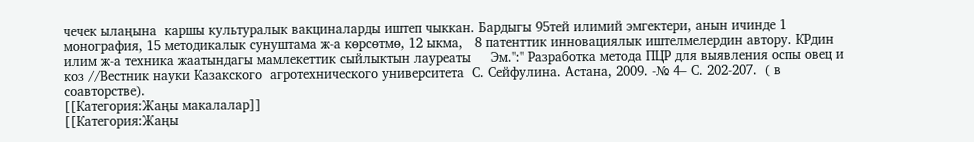чечек ылаңына  каршы культуралык вакциналарды иштеп чыккан. Бардыгы 95тей илимий эмгектери, анын ичинде 1 монография, 15 методикалык сунуштама ж-а көрсөтмө, 12 ыкма,   8 патенттик инновациялык иштелмелердин автору. КРдин илим ж-а техника жаатындагы мамлекеттик сыйлыктын лауреаты     Эм.'':'' Разработка метода ПЦР для выявления оспы овец и коз //Вестник науки Казакского  агротехнического университета  С. Сейфулина. Астана, 2009. -№ 4– С. 202-207.  ( в соавторстве).
[[Категория:Жаңы макалалар]]
[[Категория:Жаңы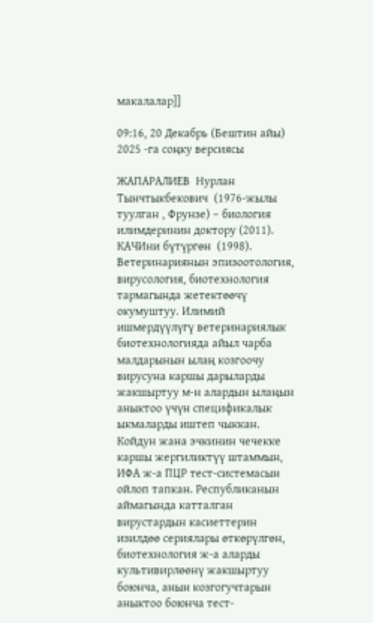макалалар]]

09:16, 20 Декабрь (Бештин айы) 2025 -га соңку версиясы

ЖАПАРАЛИЕВ  Нурлан Тынчтыкбекович  (1976-жылы туулган , Фрунзе) – биология илимдеринин доктору (2011). КАЧИни бүтүргөн  (1998). Ветеринариянын эпизоотология, вирусология, биотехнология тармагында жетектөөчү окумуштуу. Илимий ишмердүүлүгү ветеринариялык  биотехнологияда айыл чарба малдарынын ылаң козгоочу вирусуна каршы дарыларды жакшыртуу м-н алардын ылаңын  аныктоо үчүн спецификалык ыкмаларды иштеп чыккан. Койдун жана эчкинин чечекке каршы жергиликтүү штаммын, ИФА ж-а ПЦР тест-системасын ойлоп тапкан. Республиканын  аймагында катталган вирустардын касиеттерин изилдөө сериялары өткөрүлгөн, биотехнология ж-а аларды культивирлөөнү жакшыртуу боюнча, анын козгогучтарын аныктоо боюнча тест-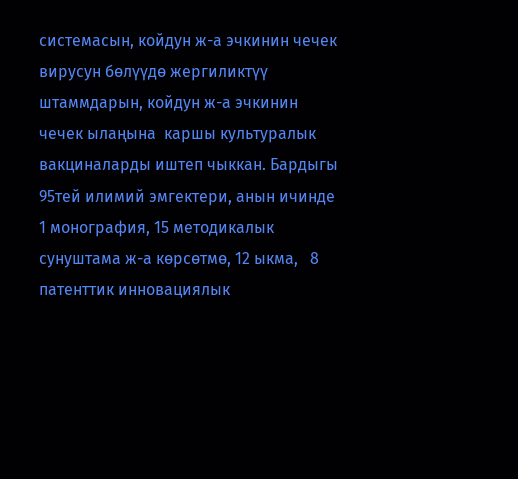системасын, койдун ж-а эчкинин чечек вирусун бөлүүдө жергиликтүү штаммдарын, койдун ж-а эчкинин чечек ылаңына  каршы культуралык вакциналарды иштеп чыккан. Бардыгы 95тей илимий эмгектери, анын ичинде 1 монография, 15 методикалык сунуштама ж-а көрсөтмө, 12 ыкма,   8 патенттик инновациялык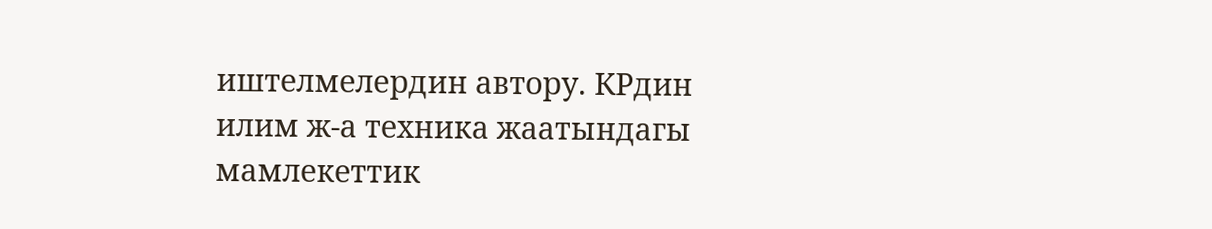иштелмелердин автору. КРдин илим ж-а техника жаатындагы мамлекеттик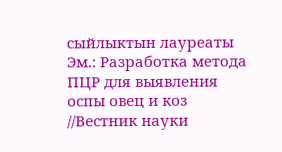сыйлыктын лауреаты     Эм.: Разработка метода ПЦР для выявления оспы овец и коз //Вестник науки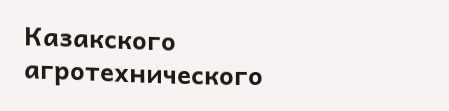Казакского  агротехнического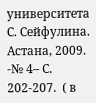университета  С. Сейфулина. Астана, 2009. -№ 4– С. 202-207.  ( в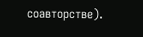соавторстве).